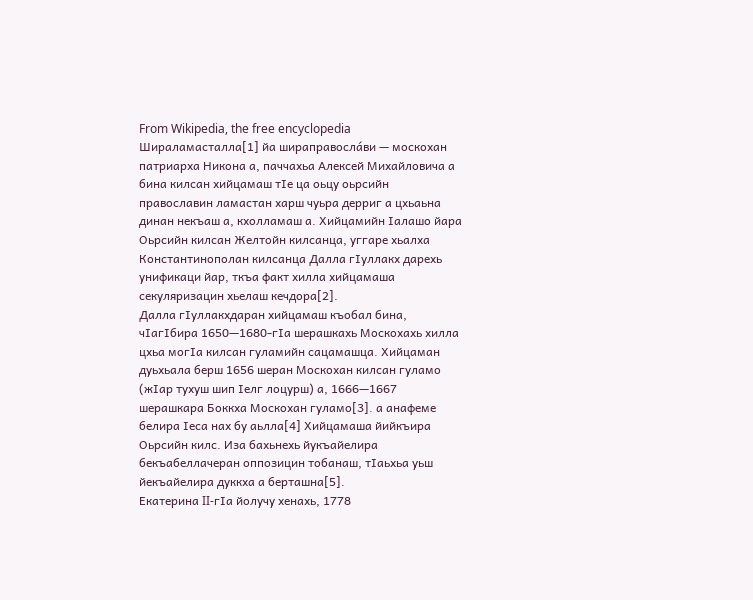From Wikipedia, the free encyclopedia
Шираламасталла[1] йа шираправосла́ви — москохан патриарха Никона а, паччахьа Алексей Михайловича а бина килсан хийцамаш тӀе ца оьцу оьрсийн православин ламастан харш чуьра дерриг а цхьаьна динан некъаш а, кхолламаш а. Хийцамийн Ӏалашо йара Оьрсийн килсан Желтойн килсанца, уггаре хьалха Константинополан килсанца Далла гӀуллакх дарехь унификаци йар, ткъа факт хилла хийцамаша секуляризацин хьелаш кечдора[2].
Далла гӀуллакхдаран хийцамаш къобал бина, чӀагӀбира 1650—1680-гӀа шерашкахь Москохахь хилла цхьа могӀа килсан гуламийн сацамашца. Хийцаман дуьхьала берш 1656 шеран Москохан килсан гуламо (жӀар тухуш шип Ӏелг лоцурш) а, 1666—1667 шерашкара Боккха Москохан гуламо[3]. а анафеме белира Ӏеса нах бу аьлла[4] Хийцамаша йийкъира Оьрсийн килс. Иза бахьнехь йукъайелира бекъабеллачеран оппозицин тобанаш, тӀаьхьа уьш йекъайелира дуккха а берташна[5].
Екатерина II-гӀа йолучу хенахь, 1778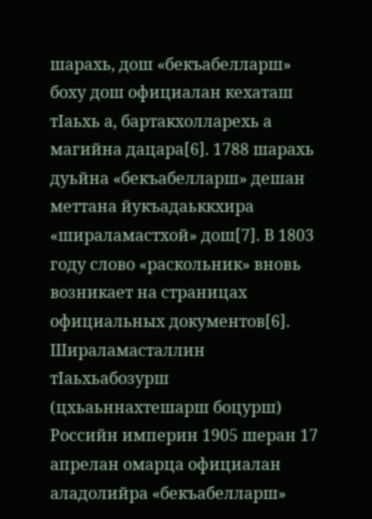шарахь, дош «бекъабелларш» боху дош официалан кехаташ тӀаьхь а, бартакхолларехь а магийна дацара[6]. 1788 шарахь дуьйна «бекъабелларш» дешан меттана йукъадаьккхира «шираламастхой» дош[7]. В 1803 году слово «раскольник» вновь возникает на страницах официальных документов[6]. Шираламасталлин тӀаьхьабозурш (цхьаьннахтешарш боцурш) Российн империн 1905 шеран 17 апрелан омарца официалан аладолийра «бекъабелларш»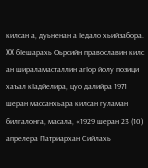килсан а, дуьненан а Ӏедало хьийзабора.
XX бӀешарахь Оьрсийн православин килс ан шираламасталлин агӀор йолу позици хаъал кӀадйелира, цуо далийра 1971 шеран массанхьара килсан гуламан билгалонга, масала, «1929 шеран 23 (10) апрелера Патриархан Сийлахь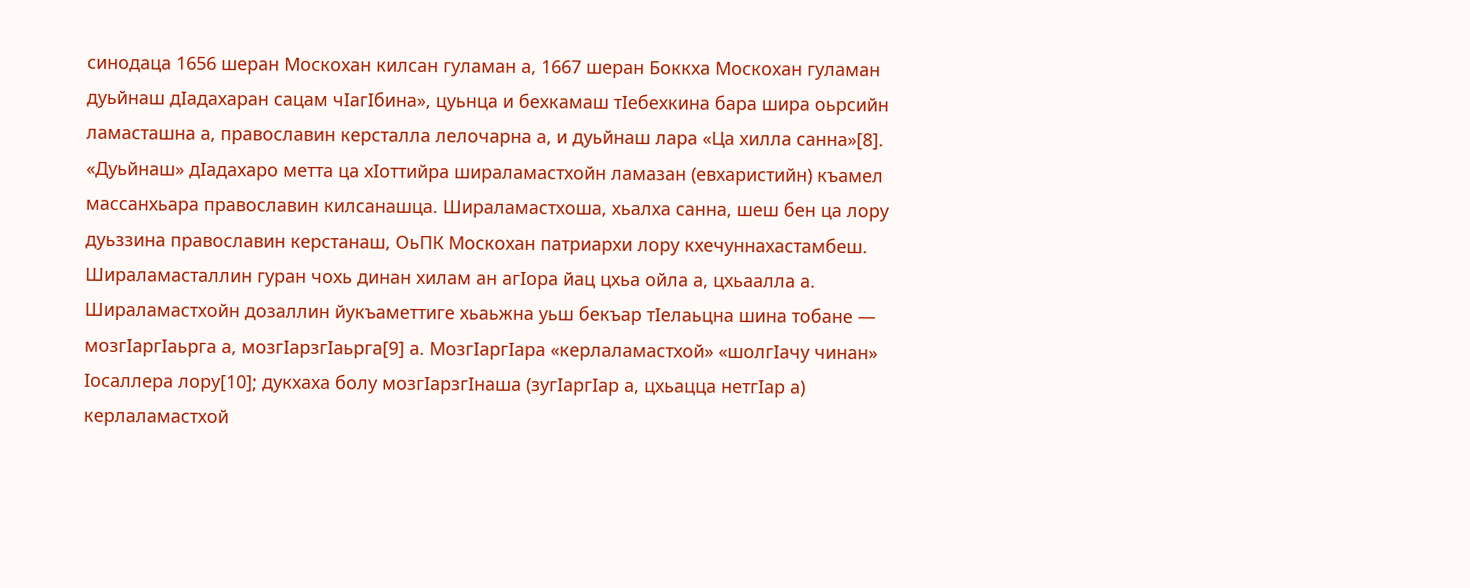синодаца 1656 шеран Москохан килсан гуламан а, 1667 шеран Боккха Москохан гуламан дуьйнаш дӀадахаран сацам чӀагӀбина», цуьнца и бехкамаш тӀебехкина бара шира оьрсийн ламасташна а, православин керсталла лелочарна а, и дуьйнаш лара «Ца хилла санна»[8].
«Дуьйнаш» дӀадахаро метта ца хӀоттийра шираламастхойн ламазан (евхаристийн) къамел массанхьара православин килсанашца. Шираламастхоша, хьалха санна, шеш бен ца лору дуьззина православин керстанаш, ОьПК Москохан патриархи лору кхечуннахастамбеш. Шираламасталлин гуран чохь динан хилам ан агӀора йац цхьа ойла а, цхьаалла а. Шираламастхойн дозаллин йукъаметтиге хьаьжна уьш бекъар тӀелаьцна шина тобане — мозгӀаргӀаьрга а, мозгӀарзгӀаьрга[9] а. МозгӀаргӀара «керлаламастхой» «шолгӀачу чинан» Ӏосаллера лору[10]; дукхаха болу мозгӀарзгӀнаша (зугӀаргӀар а, цхьацца нетгӀар а) керлаламастхой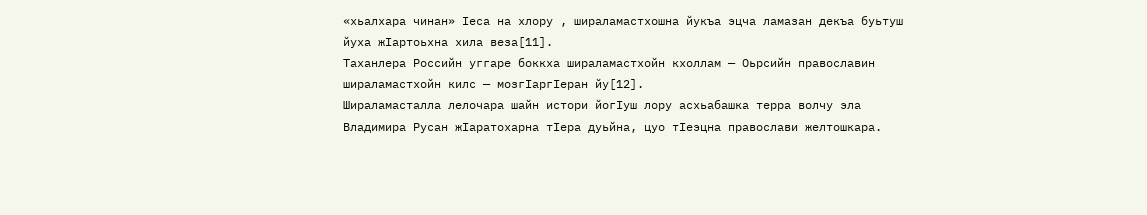«хьалхара чинан» Ӏеса на хлору , шираламастхошна йукъа эцча ламазан декъа буьтуш йуха жӀартоьхна хила веза[11].
Таханлера Российн уггаре боккха шираламастхойн кхоллам — Оьрсийн православин шираламастхойн килс — мозгӀаргӀеран йу[12].
Шираламасталла лелочара шайн истори йогӀуш лору асхьабашка терра волчу эла Владимира Русан жӀаратохарна тӀера дуьйна, цуо тӀеэцна православи желтошкара.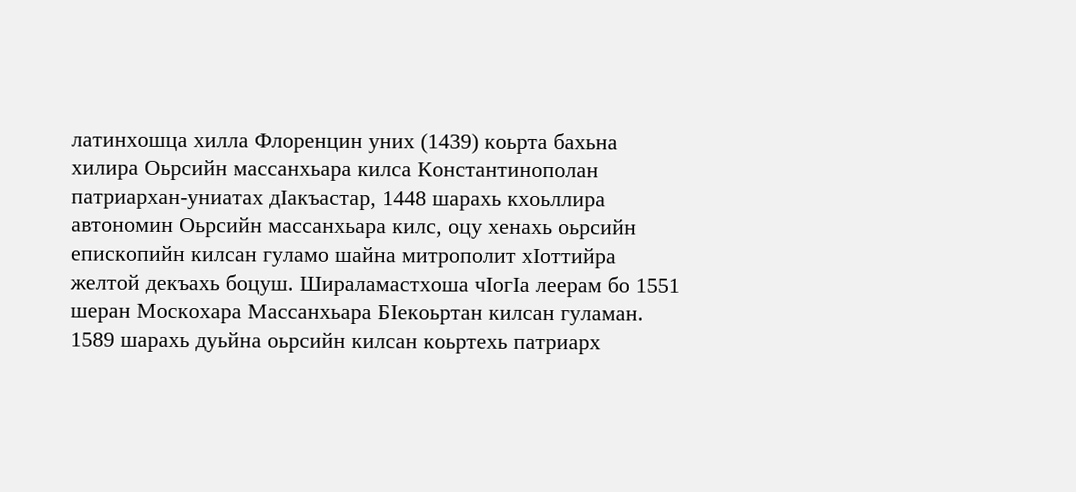латинхошца хилла Флоренцин уних (1439) коьрта бахьна хилира Оьрсийн массанхьара килса Константинополан патриархан-униатах дӀакъастар, 1448 шарахь кхоьллира автономин Оьрсийн массанхьара килс, оцу хенахь оьрсийн епископийн килсан гуламо шайна митрополит хӀоттийра желтой декъахь боцуш. Шираламастхоша чӀогӀа леерам бо 1551 шеран Москохара Массанхьара БӀекоьртан килсан гуламан. 1589 шарахь дуьйна оьрсийн килсан коьртехь патриарх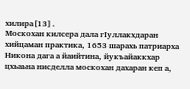хилира[13].
Москохан килсера дала гӀуллакхдаран хийцаман практика, 1653 шарахь патриарха Никона дага а йаийтина, йукъайаккхар цхьаьна нисделла москохан дахаран кеп а,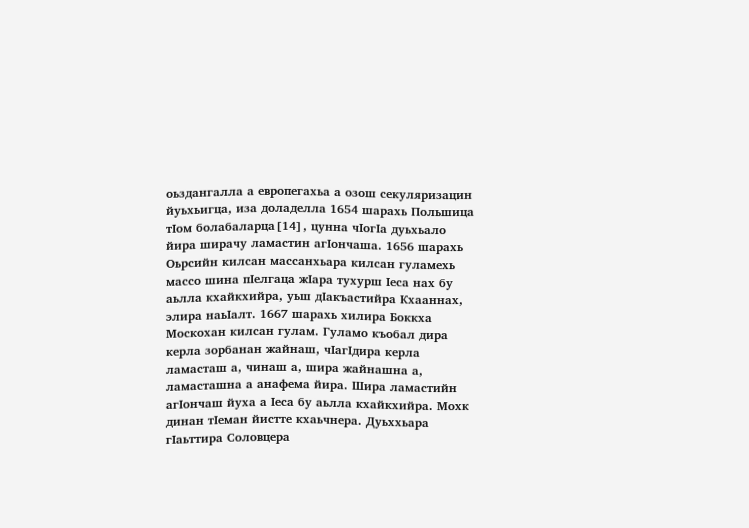оьздангалла а европегахьа а озош секуляризацин йуьхьигца, иза доладелла 1654 шарахь Польшица тӀом болабаларца[14], цунна чӀогӀа дуьхьало йира ширачу ламастин агӀончаша. 1656 шарахь Оьрсийн килсан массанхьара килсан гуламехь массо шина пӀелгаца жӀара тухурш Ӏеса нах бу аьлла кхайкхийра, уьш дӀакъастийра Кхааннах, элира наьӀалт. 1667 шарахь хилира Боккха Москохан килсан гулам. Гуламо къобал дира керла зорбанан жайнаш, чӀагӀдира керла ламасташ а, чинаш а, шира жайнашна а, ламасташна а анафема йира. Шира ламастийн агӀончаш йуха а Ӏеса бу аьлла кхайкхийра. Мохк динан тӀеман йистте кхаьчнера. Дуьххьара гӀаьттира Соловцера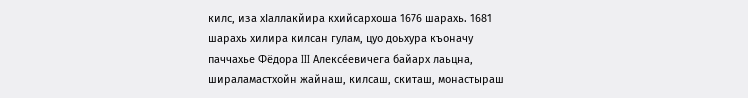килс, иза хӀаллакйира кхийсархоша 1676 шарахь. 1681 шарахь хилира килсан гулам, цуо доьхура къоначу паччахье Фёдора III Алексе́евичега байарх лаьцна, шираламастхойн жайнаш, килсаш, скиташ, монастыраш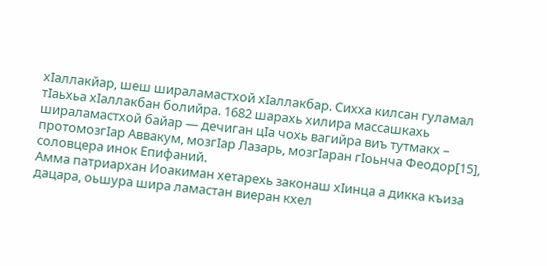хӀаллакйар, шеш шираламастхой хӀаллакбар. Сихха килсан гуламал тӀаьхьа хӀаллакбан болийра. 1682 шарахь хилира массашкахь шираламастхой байар — дечиган цӀа чохь вагийра виъ тутмакх – протомозгӀар Аввакум, мозгӀар Лазарь, мозгӀаран гӀоьнча Феодор[15], соловцера инок Епифаний.
Амма патриархан Иоакиман хетарехь законаш хӀинца а дикка къиза дацара, оьшура шира ламастан виеран кхел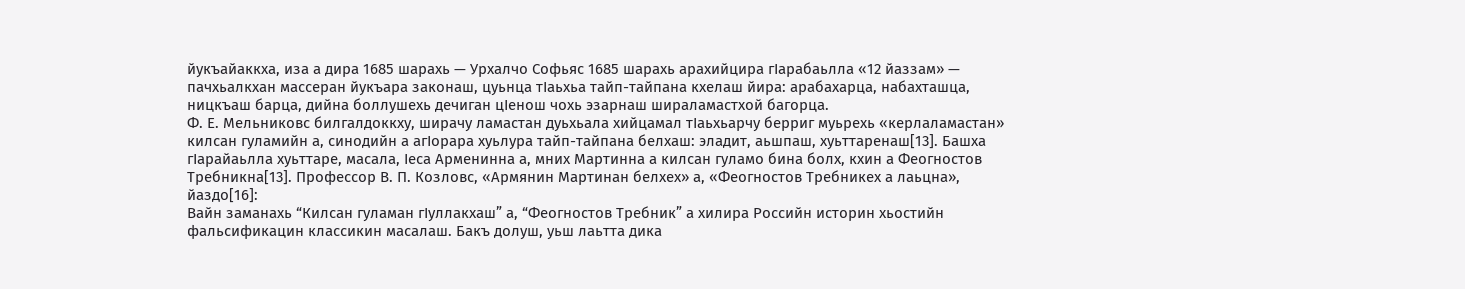йукъайаккха, иза а дира 1685 шарахь — Урхалчо Софьяс 1685 шарахь арахийцира гӀарабаьлла «12 йаззам» — пачхьалкхан массеран йукъара законаш, цуьнца тӀаьхьа тайп-тайпана кхелаш йира: арабахарца, набахташца, ницкъаш барца, дийна боллушехь дечиган цӀенош чохь эзарнаш шираламастхой багорца.
Ф. Е. Мельниковс билгалдоккху, ширачу ламастан дуьхьала хийцамал тӀаьхьарчу берриг муьрехь «керлаламастан» килсан гуламийн а, синодийн а агӀорара хуьлура тайп-тайпана белхаш: эладит, аьшпаш, хуьттаренаш[13]. Башха гӀарайаьлла хуьттаре, масала, Ӏеса Арменинна а, мних Мартинна а килсан гуламо бина болх, кхин а Феогностов Требникна[13]. Профессор В. П. Козловс, «Армянин Мартинан белхех» а, «Феогностов Требникех а лаьцна», йаздо[16]:
Вайн заманахь “Килсан гуламан гӀуллакхаш” а, “Феогностов Требник” а хилира Российн историн хьостийн фальсификацин классикин масалаш. Бакъ долуш, уьш лаьтта дика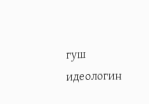гуш идеологин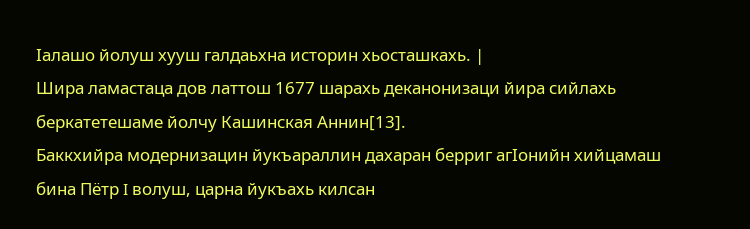Ӏалашо йолуш хууш галдаьхна историн хьосташкахь. |
Шира ламастаца дов латтош 1677 шарахь деканонизаци йира сийлахь беркатетешаме йолчу Кашинская Аннин[13].
Баккхийра модернизацин йукъараллин дахаран берриг агӀонийн хийцамаш бина Пётр I волуш, царна йукъахь килсан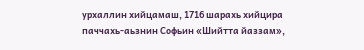урхаллин хийцамаш, 1716 шарахь хийцира паччахь-аьзнин Софьин «Шийтта йаззам»,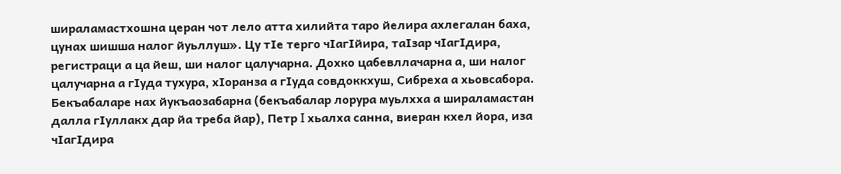шираламастхошна церан чот лело атта хилийта таро йелира ахлегалан баха, цунах шишша налог йуьллуш». Цу тӀе терго чӀагӀйира, таӀзар чӀагӀдира, регистраци а ца йеш, ши налог цалучарна. Дохко цабевллачарна а, ши налог цалучарна а гӀуда тухура, хӀоранза а гӀуда совдоккхуш, Сибреха а хьовсабора. Бекъабаларе нах йукъаозабарна (бекъабалар лорура муьлхха а шираламастан далла гӀуллакх дар йа треба йар), Петр I хьалха санна, виеран кхел йора, иза чӀагӀдира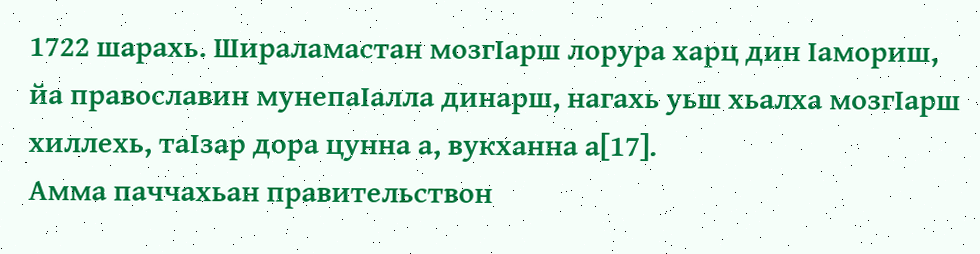1722 шарахь. Шираламастан мозгӀарш лорура харц дин Ӏамориш, йа православин мунепаӀалла динарш, нагахь уьш хьалха мозгӀарш хиллехь, таӀзар дора цунна а, вукханна а[17].
Амма паччахьан правительствон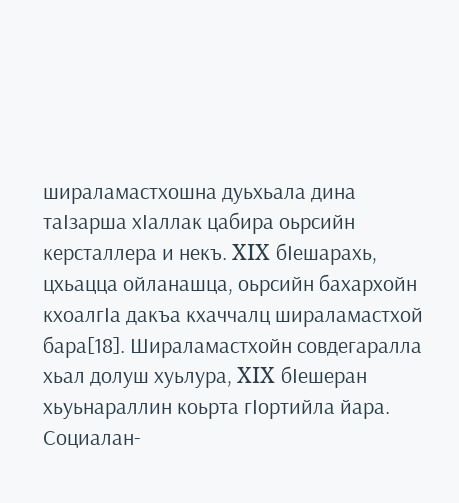шираламастхошна дуьхьала дина таӀзарша хӀаллак цабира оьрсийн керсталлера и некъ. XIX бӀешарахь, цхьацца ойланашца, оьрсийн бахархойн кхоалгӀа дакъа кхаччалц шираламастхой бара[18]. Шираламастхойн совдегаралла хьал долуш хуьлура, XIX бӀешеран хьуьнараллин коьрта гӀортийла йара. Социалан-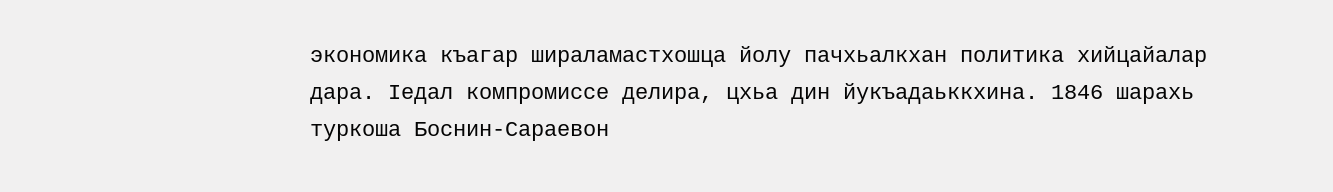экономика къагар шираламастхошца йолу пачхьалкхан политика хийцайалар дара. Ӏедал компромиссе делира, цхьа дин йукъадаьккхина. 1846 шарахь туркоша Боснин-Сараевон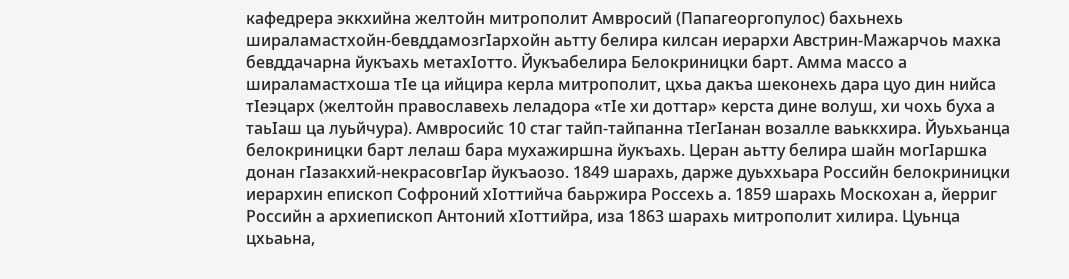кафедрера эккхийна желтойн митрополит Амвросий (Папагеоргопулос) бахьнехь шираламастхойн-бевддамозгӀархойн аьтту белира килсан иерархи Австрин-Мажарчоь махка бевддачарна йукъахь метахӀотто. Йукъабелира Белокриницки барт. Амма массо а шираламастхоша тӀе ца ийцира керла митрополит, цхьа дакъа шеконехь дара цуо дин нийса тӀеэцарх (желтойн православехь леладора «тӀе хи доттар» керста дине волуш, хи чохь буха а таьӀаш ца луьйчура). Амвросийс 10 стаг тайп-тайпанна тӀегӀанан возалле ваьккхира. Йуьхьанца белокриницки барт лелаш бара мухажиршна йукъахь. Церан аьтту белира шайн могӀаршка донан гӀазакхий-некрасовгӀар йукъаозо. 1849 шарахь, дарже дуьххьара Российн белокриницки иерархин епископ Софроний хӀоттийча баьржира Россехь а. 1859 шарахь Москохан а, йерриг Российн а архиепископ Антоний хӀоттийра, иза 1863 шарахь митрополит хилира. Цуьнца цхьаьна,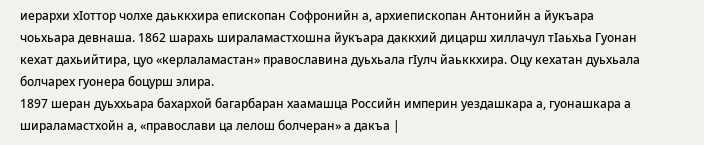иерархи хӀоттор чолхе даьккхира епископан Софронийн а, архиепископан Антонийн а йукъара чоьхьара девнаша. 1862 шарахь шираламастхошна йукъара даккхий дицарш хиллачул тӀаьхьа Гуонан кехат дахьийтира, цуо «керлаламастан» православина дуьхьала гӀулч йаьккхира. Оцу кехатан дуьхьала болчарех гуонера боцурш элира.
1897 шеран дуьххьара бахархой багарбаран хаамашца Российн империн уездашкара а, гуонашкара а шираламастхойн а, «православи ца лелош болчеран» а дакъа |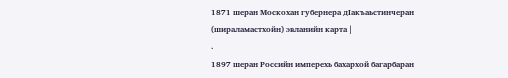1871 шеран Москохан губернера дӀакъаьстинчеран (шираламастхойн) эвланийн карта |
.
1897 шеран Российн имперехь бахархой багарбаран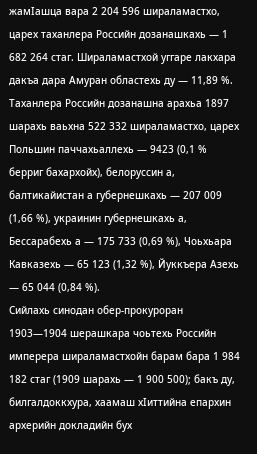жамӀашца вара 2 204 596 шираламастхо, царех таханлера Российн дозанашкахь — 1 682 264 стаг. Шираламастхой уггаре лакхара дакъа дара Амуран областехь ду — 11,89 %. Таханлера Российн дозанашна арахьа 1897 шарахь ваьхна 522 332 шираламастхо, царех Польшин паччахьаллехь — 9423 (0,1 % берриг бахархойх), белоруссин а, балтикайистан а губернешкахь — 207 009 (1,66 %), украинин губернешкахь а, Бессарабехь а — 175 733 (0,69 %), Чоьхьара Кавказехь — 65 123 (1,32 %), Йуккъера Азехь — 65 044 (0,84 %).
Сийлахь синодан обер-прокуроран 1903—1904 шерашкара чоьтехь Российн имперера шираламастхойн барам бара 1 984 182 стаг (1909 шарахь — 1 900 500); бакъ ду, билгалдоккхура, хаамаш хӀиттийна епархин архерийн докладийн бух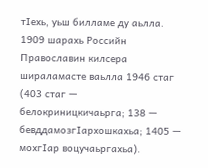тӀехь, уьш билламе ду аьлла. 1909 шарахь Российн Православин килсера шираламасте ваьлла 1946 стаг (403 стаг — белокриницкичаьрга; 138 — бевддамозгӀархошкахьа; 1405 — мохгӀар воцучаьргахьа).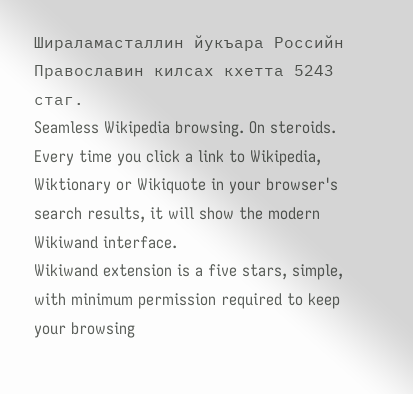Шираламасталлин йукъара Российн Православин килсах кхетта 5243 стаг.
Seamless Wikipedia browsing. On steroids.
Every time you click a link to Wikipedia, Wiktionary or Wikiquote in your browser's search results, it will show the modern Wikiwand interface.
Wikiwand extension is a five stars, simple, with minimum permission required to keep your browsing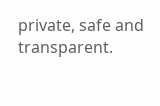private, safe and transparent.